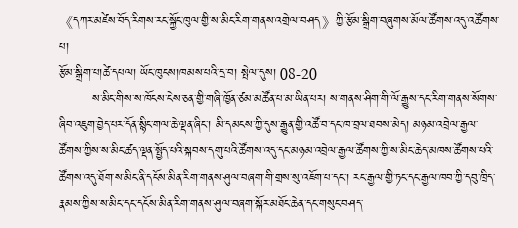《དཀར་མཛེས་བོད་རིགས་རང་སྐྱོང་ཁུལ་གྱི་ས་མིང་རིག་གནས་འགྲེལ་བཤད》ཀྱི་རྩོམ་སྒྲིག་བཞུགས་མོལ་ཚོགས་འདུ་འཚོགས་པ།
རྩོམ་སྒྲིག་པ།ཚེ་དཔལ། ཡོང་ཁུངས།ཁམས་པའི་དྲ་བ། སྤེལ་དུས། 08-20
        ས་མིང་གིས་ས་ཁོངས་ངེས་ཅན་གྱི་གཞི་ཁྱོན་ཙམ་མཚོན་པ་མ་ཡིན་པར། ས་གནས་ཤིག་གི་ལོ་རྒྱུས་དང་རིག་གནས་སོགས་ཞིབ་འཇུག་བྱེད་པར་དོན་སྙིང་གལ་ཆེ་ལྡན་ཞིང་། མི་དམངས་ཀྱི་དུས་རྒྱུན་གྱི་འཚོ་བ་དང་ཁ་བྲལ་ཐབས་མེད། མཉམ་འབྲེལ་རྒྱལ་ཚོགས་ཀྱིས་ས་མིང་ཚད་ལྡན་སྤྱོད་པའི་སྐབས་དགུ་པའི་ཚོགས་འདུ་དང་མཉམ་འབྲེལ་རྒྱལ་ཚོགས་ཀྱི་ས་མིང་ཆེད་མཁས་ཚོགས་པའི་ཚོགས་འདུ་ཐོག་ས་མིང་ནི་དངོས་མིན་རིག་གནས་ཤུལ་བཞག་གི་གྲས་སུ་འཇོག་པ་དང་། རང་རྒྱལ་གྱི་ཏང་དང་རྒྱལ་ཁབ་ཀྱི་དབུ་ཁྲིད་རྣམས་ཀྱིས་ས་མིང་དང་དངོས་མིན་རིག་གནས་ཤུལ་བཞག་སྐོར་མཐོང་ཆེན་དང་གསུང་བཤད་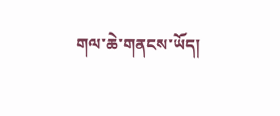གལ་ཆེ་གནངས་ཡོད།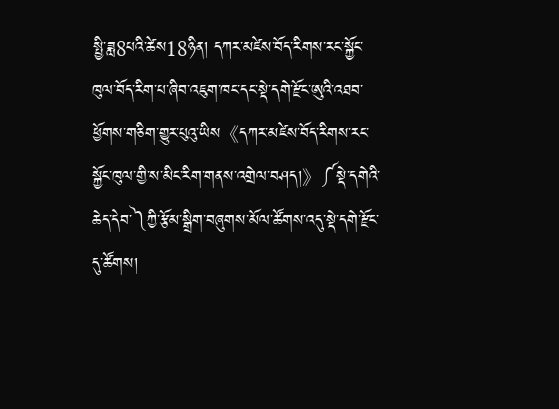སྤྱི་ཟླ8པའི་ཚེས18ཉིན། དཀར་མཛེས་བོད་རིགས་རང་སྐྱོང་ཁུལ་བོད་རིག་པ་ཞིབ་འཇུག་ཁང་དང་སྡེ་དགེ་རྫོང་ཨུའི་འཐབ་ཕྱོགས་གཅིག་གྱུར་པུའུ་ཡིས《དཀར་མཛེས་བོད་རིགས་རང་སྐྱོང་ཁུལ་གྱི་ས་མིང་རིག་གནས་འགྲེལ་བཤད།》༼སྡེ་དགེའི་ཆེད་དེབ་༽ཀྱི་རྩོམ་སྒྲིག་བཞུགས་མོལ་ཚོགས་འདུ་སྡེ་དགེ་རྫོང་དུ་ཚོགས།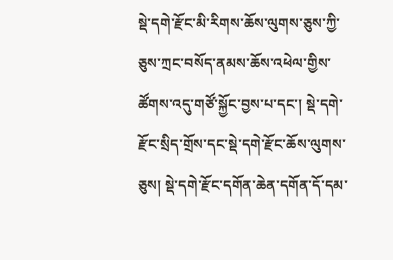སྡེ་དགེ་རྫོང་མི་རིགས་ཆོས་ལུགས་ཅུས་ཀྱི་ཅུས་ཀྲང་བསོད་ནམས་ཆོས་འཕེལ་གྱིས་ཚོགས་འདུ་གཙོ་སྐྱོང་བྱས་པ་དང་། སྡེ་དགེ་རྫོང་སྲིད་གྲོས་དང་སྡེ་དགེ་རྫོང་ཆོས་ལུགས་ཅུས། སྡེ་དགེ་རྫོང་དགོན་ཆེན་དགོན་དོ་དམ་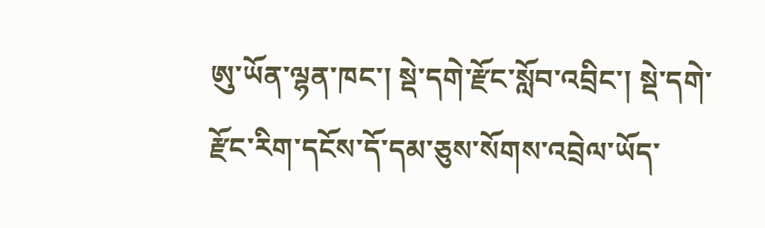ཨུ་ཡོན་ལྷན་ཁང་། སྡེ་དགེ་རྫོང་སློབ་འབྲིང་། སྡེ་དགེ་རྫོང་རིག་དངོས་དོ་དམ་ཅུས་སོགས་འབྲེལ་ཡོད་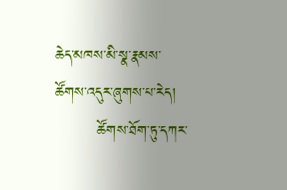ཆེད་མཁས་མི་སྣ་རྣམས་ཚོགས་འདུར་ཞུགས་པ་རེད།
        ཚོགས་ཐོག་ཏུ་དཀར་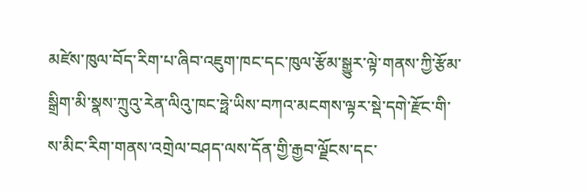མཛེས་ཁུལ་བོད་རིག་པ་ཞིབ་འཇུག་ཁང་དང་ཁུལ་རྩོམ་སྒྱུར་ལྟེ་གནས་ཀྱི་རྩོམ་སྒྲིག་མི་སྣས་ཀྲུའུ་རེན་ལིའུ་ཁང་ཧྥེ་ཡིས་བཀའ་མངགས་ལྟར་སྡེ་དགེ་རྫོང་གི་ས་མིང་རིག་གནས་འགྲེལ་བཤད་ལས་དོན་གྱི་རྒྱབ་ལྗོངས་དང་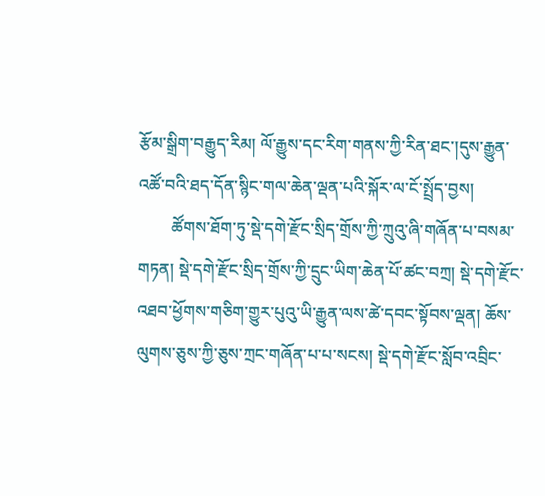རྩོམ་སྒྲིག་བརྒྱུད་རིམ། ལོ་རྒྱུས་དང་རིག་གནས་ཀྱི་རིན་ཐང་།དུས་རྒྱུན་འཚོ་བའི་ཐད་དོན་སྙིང་གལ་ཆེན་ལྡན་པའི་སྐོར་ལ་ངོ་སྤྲོད་བྱས།
        ཚོགས་ཐོག་ཏུ་སྡེ་དགེ་རྫོང་སྲིད་གྲོས་ཀྱི་ཀྲུའུ་ཞི་གཞོན་པ་བསམ་གཏན། སྡེ་དགེ་རྫོང་སྲིད་གྲོས་ཀྱི་དྲུང་ཡིག་ཆེན་པོ་ཚང་བཀྲ། སྡེ་དགེ་རྫོང་འཐབ་ཕྱོགས་གཅིག་གྱུར་པུའུ་ཡི་རྒྱུན་ལས་ཚེ་དབང་སྟོབས་ལྡན། ཆོས་ལུགས་ཅུས་ཀྱི་ཅུས་ཀྲང་གཞོན་པ་པ་སངས། སྡེ་དགེ་རྫོང་སློབ་འབྲིང་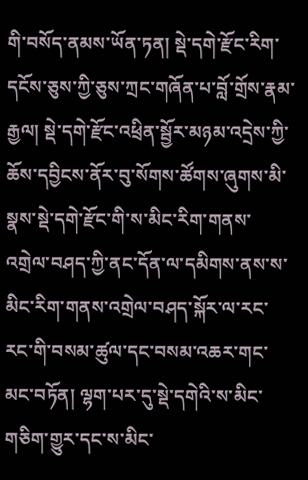གི་བསོད་ནམས་ཡོན་ཏན། སྡེ་དགེ་རྫོང་རིག་དངོས་ཅུས་ཀྱི་ཅུས་ཀྲང་གཞོན་པ་བློ་གྲོས་རྣམ་རྒྱལ། སྡེ་དགེ་རྫོང་འཕྲིན་སྦྱོར་མཉམ་འདྲེས་ཀྱི་ཆོས་དབྱིངས་ནོར་བུ་སོགས་ཚོགས་ཞུགས་མི་སྣས་སྡེ་དགེ་རྫོང་གི་ས་མིང་རིག་གནས་འགྲེལ་བཤད་ཀྱི་ནང་དོན་ལ་དམིགས་ནས་ས་མིང་རིག་གནས་འགྲེལ་བཤད་སྐོར་ལ་རང་རང་གི་བསམ་ཚུལ་དང་བསམ་འཆར་གང་མང་བཏོན། ལྷག་པར་དུ་སྡེ་དགེའི་ས་མིང་གཅིག་གྱུར་དང་ས་མིང་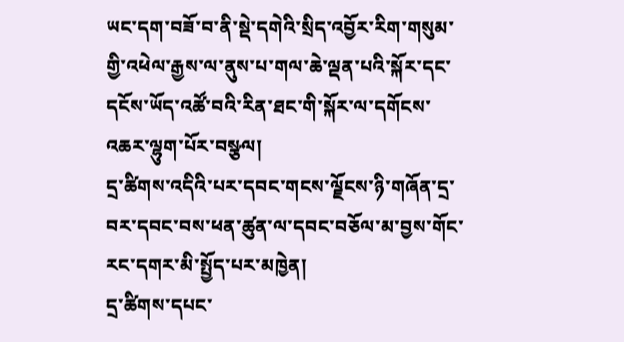ཡང་དག་བཟོ་བ་ནི་སྡེ་དགེའི་སྲིད་འབྱོར་རིག་གསུམ་གྱི་འཕེལ་རྒྱས་ལ་ནུས་པ་གལ་ཆེ་ལྡན་པའི་སྐོར་དང་དངོས་ཡོད་འཚོ་བའི་རིན་ཐང་གི་སྐོར་ལ་དགོངས་འཆར་ལྷུག་པོར་བསྩལ།
དྲ་ཚིགས་འདིའི་པར་དབང་གངས་ལྗོངས་ཉི་གཞོན་དྲ་བར་དབང་བས་ཕན་ཚུན་ལ་དབང་བཅོལ་མ་བྱས་གོང་རང་དགར་མི་སྤྱོད་པར་མཁྱེན།
དྲ་ཚིགས་དཔང་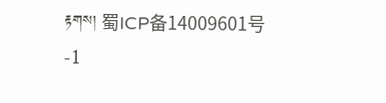རྟགས། 蜀ICP备14009601号-1